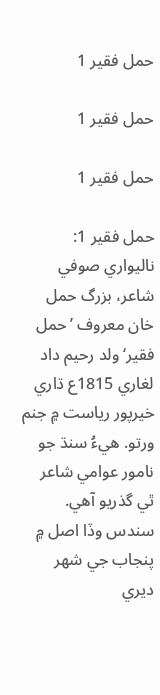حمل فقير 1

حمل فقير 1

حمل فقير 1

حمل فقير 1: ناليواري صوفي شاعر، بزرگ حمل خان معروف ’حمل فقير‘ ولد رحيم داد لغاري 1815ع ڌاري خيرپور رياست ۾ جنم ورتو. هيءُ سنڌ جو نامور عوامي شاعر ٿي گذريو آهي. سندس وڏا اصل ۾ پنجاب جي شهر ديري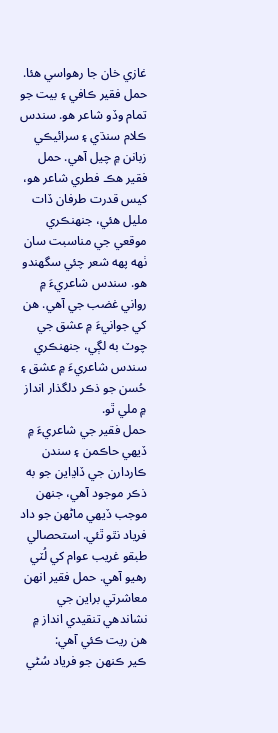غازي خان جا رهواسي هئا. حمل فقير ڪافي ۽ بيت جو تمام وڏو شاعر هو. سندس ڪلام سنڌي ۽ سرائيڪي زبانن ۾ چيل آهي. حمل فقير هڪ فطري شاعر هو، کيس قدرت طرفان ڏات مليل هئي، جنهنڪري موقعي جي مناسبت سان ٺهه پهه شعر چئي سگهندو هو. سندس شاعريءَ ۾ رواني غضب جي آهي. هن کي جوانيءَ ۾ عشق جي چوٽ به لڳي، جنهنڪري سندس شاعريءَ ۾ عشق ۽ حُسن جو ذڪر دلگذار انداز ۾ ملي ٿو.
حمل فقير جي شاعريءَ ۾ ڏيهي حاڪمن ۽ سندن ڪاردارن جي ڏاڍاين جو به ذڪر موجود آهي، جنهن موجب ڏيهي ماڻهن جو داد فرياد نٿو ٿئي. استحصالي طبقو غريب عوام کي لُٽي رهيو آهي. حمل فقير انهن معاشرتي براين جي نشاندهي تنقيدي انداز ۾ هن ريت ڪئي آهي:
ڪير ڪنهن جو فرياد سُڻي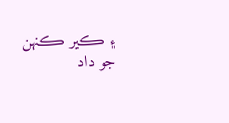۽ ڪير ڪنهن جو داد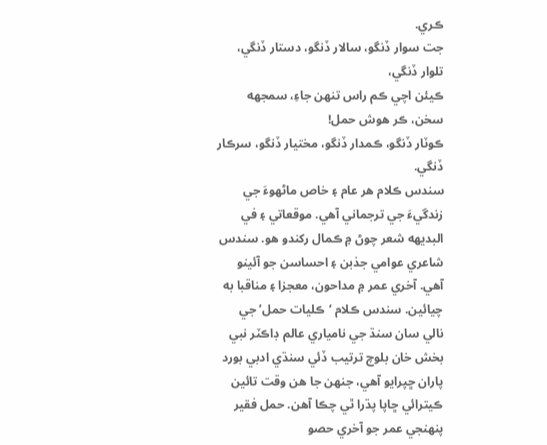ڪري.
جت سوار ڏنگو، سالار ڏنگو، دستار ڏنگي، تلوار ڏنگي،
ڪيئن اچي ڪم راس تنهن جاءِ، سمجهه سخن، ڪر هوش حمل!
ڪوٽار ڏنگو، ڪمدار ڏنگو، مختيار ڏنگو، سرڪار ڏنگي.
سندس ڪلام هر عام ۽ خاص ماڻهوءَ جي زندگيءَ جي ترجماني آهي. موقعاتي ۽ في البديهه شعر چوڻ ۾ ڪمال رکندو هو. سندس شاعري عوامي جذبن ۽ احساسن جو آئينو آهي. آخري عمر ۾ مداحون، معجزا ۽ مناقبا به چيائين. سندس ڪلام ‘ڪليات حمل’ جي نالي سان سنڌ جي نامياري عالم ڊاڪٽر نبي بخش خان بلوچ ترتيب ڏئي سنڌي ادبي بورد پاران ڇپرايو آهي، جنهن جا هن وقت تائين ڪيترائي ڇاپا پڌرا ٿي چڪا آهن. حمل فقير پنهنجي عمر جو آخري حصو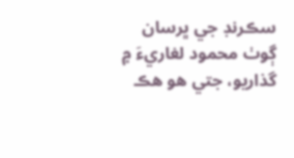سڪرنڊ جي ڀرسان ڳوٺ محمود لغاريءَ ۾ گذاريو، جتي هو هڪ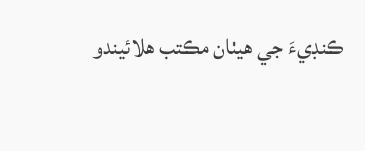ڪنڊيءَ جي هيٺان مڪتب هلائيندو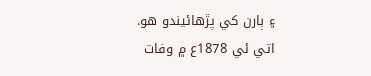۽ ٻارن کي پڙهائيندو هو. اتي ئي 1878ع ۾ وفات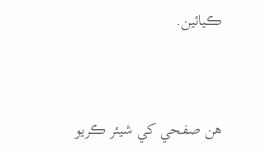ڪيائين.


هن صفحي کي شيئر ڪريو